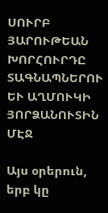ՍՈՒՐԲ ՅԱՐՈՒԹԵԱՆ ԽՈՐՀՈՒՐԴԸ ՏԱԳՆԱՊՆԵՐՈՒ ԵՒ ԱՂՄՈՒԿԻ ՅՈՐՁԱՆՈՒՏԻՆ ՄԷՋ

Այս օրերուն, երբ կը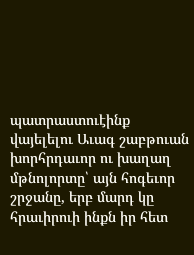պատրաստուէինք վայելելու Աւագ շաբթուան խորհրդաւոր ու խաղաղ մթնոլորտը՝ այն հոգեւոր շրջանը, երբ մարդ կը հրաւիրուի ինքն իր հետ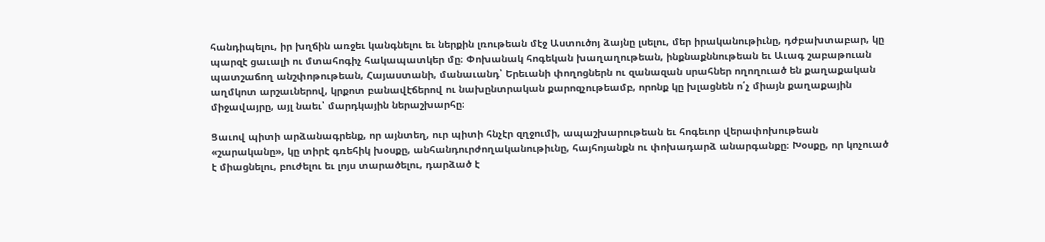հանդիպելու, իր խղճին առջեւ կանգնելու եւ ներքին լռութեան մէջ Աստուծոյ ձայնը լսելու, մեր իրականութիւնը, դժբախտաբար, կը պարզէ ցաւալի ու մտահոգիչ հակապատկեր մը։ Փոխանակ հոգեկան խաղաղութեան, ինքնաքննութեան եւ Աւագ շաբաթուան պատշաճող անշփոթութեան, Հայաստանի, մանաւանդ՝ Երեւանի փողոցներն ու զանազան սրահներ ողողուած են քաղաքական աղմկոտ արշաւներով, կրքոտ բանավէճերով ու նախընտրական քարոզչութեամբ, որոնք կը խլացնեն ո՛չ միայն քաղաքային միջավայրը, այլ նաեւ՝ մարդկային ներաշխարհը։

Ցաւով պիտի արձանագրենք, որ այնտեղ, ուր պիտի հնչէր զղջումի, ապաշխարութեան եւ հոգեւոր վերափոխութեան «շարականը», կը տիրէ գռեհիկ խօսքը, անհանդուրժողականութիւնը, հայհոյանքն ու փոխադարձ անարգանքը։ Խօսքը, որ կոչուած է միացնելու, բուժելու եւ լոյս տարածելու, դարձած է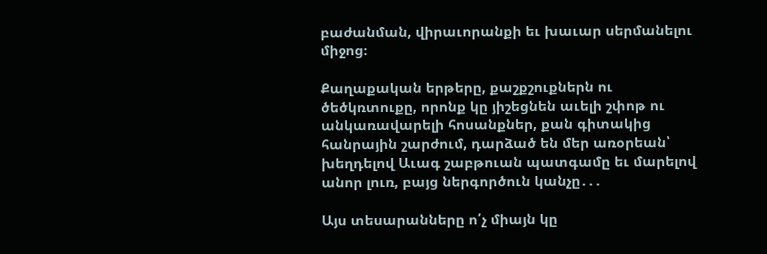բաժանման, վիրաւորանքի եւ խաւար սերմանելու միջոց։

Քաղաքական երթերը, քաշքշուքներն ու ծեծկռտուքը, որոնք կը յիշեցնեն աւելի շփոթ ու անկառավարելի հոսանքներ, քան գիտակից հանրային շարժում, դարձած են մեր առօրեան՝ խեղդելով Աւագ շաբթուան պատգամը եւ մարելով անոր լուռ, բայց ներգործուն կանչը․․․

Այս տեսարանները ո՛չ միայն կը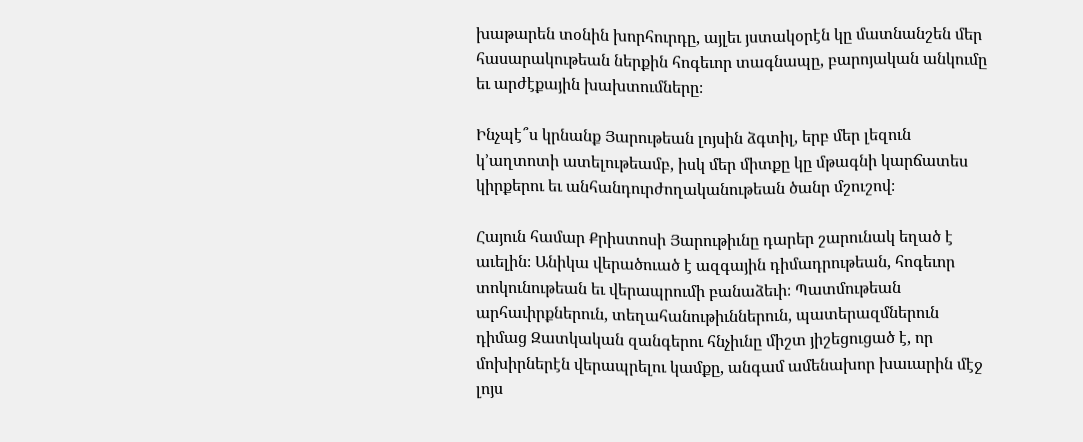խաթարեն տօնին խորհուրդը, այլեւ յստակօրէն կը մատնանշեն մեր հասարակութեան ներքին հոգեւոր տագնապը, բարոյական անկումը եւ արժէքային խախտումները։

Ինչպէ՞ս կրնանք Յարութեան լոյսին ձգտիլ, երբ մեր լեզուն կ՚աղտոտի ատելութեամբ, իսկ մեր միտքը կը մթագնի կարճատես կիրքերու եւ անհանդուրժողականութեան ծանր մշուշով։

Հայուն համար Քրիստոսի Յարութիւնը դարեր շարունակ եղած է աւելին։ Անիկա վերածուած է ազգային դիմադրութեան, հոգեւոր տոկունութեան եւ վերապրումի բանաձեւի։ Պատմութեան արհաւիրքներուն, տեղահանութիւններուն, պատերազմներուն դիմաց Զատկական զանգերու հնչիւնը միշտ յիշեցուցած է, որ մոխիրներէն վերապրելու կամքը, անգամ ամենախոր խաւարին մէջ լոյս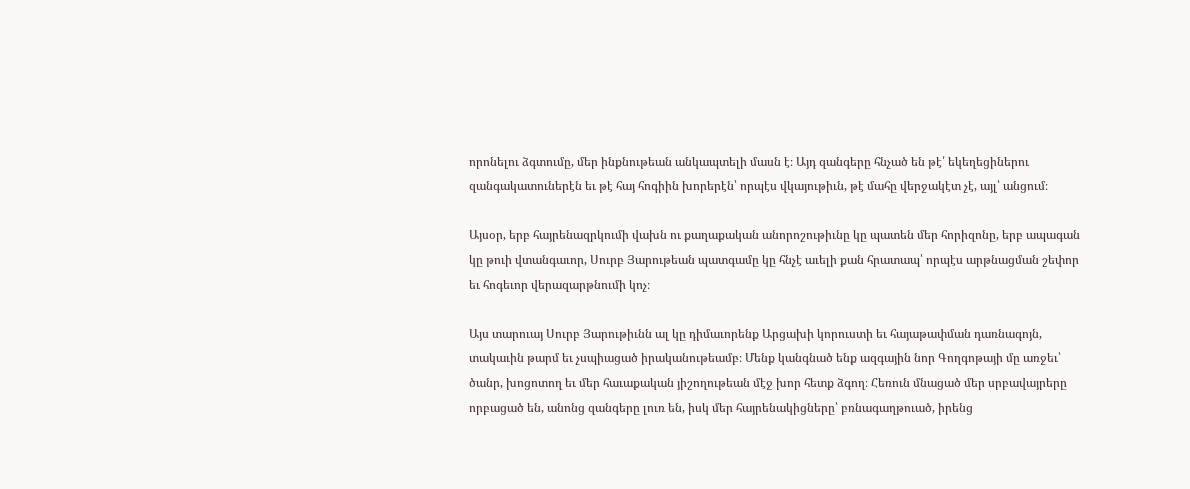որոնելու ձգտումը, մեր ինքնութեան անկապտելի մասն է։ Այդ զանգերը հնչած են թէ՛ եկեղեցիներու զանգակատուներէն եւ թէ հայ հոգիին խորերէն՝ որպէս վկայութիւն, թէ մահը վերջակէտ չէ, այլ՝ անցում։

Այսօր, երբ հայրենազրկումի վախն ու քաղաքական անորոշութիւնը կը պատեն մեր հորիզոնը, երբ ապագան կը թուի վտանգաւոր, Սուրբ Յարութեան պատգամը կը հնչէ աւելի քան հրատապ՝ որպէս արթնացման շեփոր եւ հոգեւոր վերազարթնումի կոչ։

Այս տարուայ Սուրբ Յարութիւնն ալ կը դիմաւորենք Արցախի կորուստի եւ հայաթափման դառնագոյն, տակաւին թարմ եւ չսպիացած իրականութեամբ։ Մենք կանգնած ենք ազգային նոր Գողգոթայի մը առջեւ՝ ծանր, խոցոտող եւ մեր հաւաքական յիշողութեան մէջ խոր հետք ձգող։ Հեռուն մնացած մեր սրբավայրերը որբացած են, անոնց զանգերը լուռ են, իսկ մեր հայրենակիցները՝ բռնագաղթուած, իրենց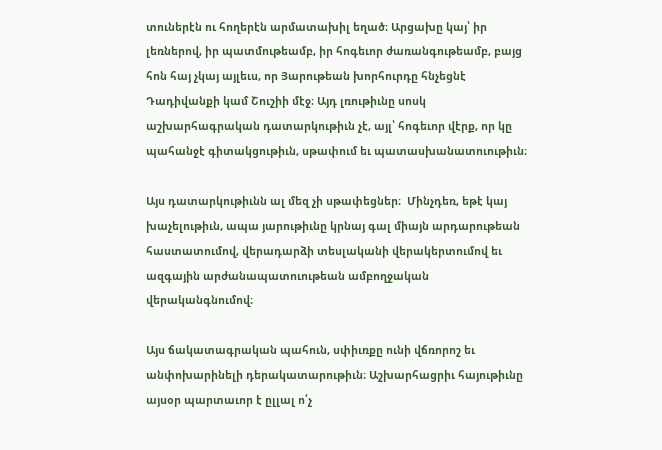տուներէն ու հողերէն արմատախիլ եղած։ Արցախը կայ՝ իր լեռներով, իր պատմութեամբ, իր հոգեւոր ժառանգութեամբ, բայց հոն հայ չկայ այլեւս, որ Յարութեան խորհուրդը հնչեցնէ Դադիվանքի կամ Շուշիի մէջ։ Այդ լռութիւնը սոսկ աշխարհագրական դատարկութիւն չէ, այլ՝ հոգեւոր վէրք, որ կը պահանջէ գիտակցութիւն, սթափում եւ պատասխանատուութիւն։

Այս դատարկութիւնն ալ մեզ չի սթափեցներ։  Մինչդեռ, եթէ կայ խաչելութիւն, ապա յարութիւնը կրնայ գալ միայն արդարութեան հաստատումով, վերադարձի տեսլականի վերակերտումով եւ ազգային արժանապատուութեան ամբողջական վերականգնումով։

Այս ճակատագրական պահուն, սփիւռքը ունի վճռորոշ եւ անփոխարինելի դերակատարութիւն։ Աշխարհացրիւ հայութիւնը այսօր պարտաւոր է ըլլալ ո՛չ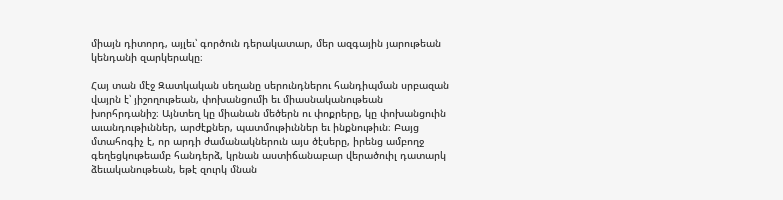միայն դիտորդ, այլեւ՝ գործուն դերակատար, մեր ազգային յարութեան կենդանի զարկերակը։

Հայ տան մէջ Զատկական սեղանը սերունդներու հանդիպման սրբազան վայրն է՝ յիշողութեան, փոխանցումի եւ միասնականութեան խորհրդանիշ։ Այնտեղ կը միանան մեծերն ու փոքրերը, կը փոխանցուին աւանդութիւններ, արժէքներ, պատմութիւններ եւ ինքնութիւն։ Բայց մտահոգիչ է, որ արդի ժամանակներուն այս ծէսերը, իրենց ամբողջ գեղեցկութեամբ հանդերձ, կրնան աստիճանաբար վերածուիլ դատարկ ձեւականութեան, եթէ զուրկ մնան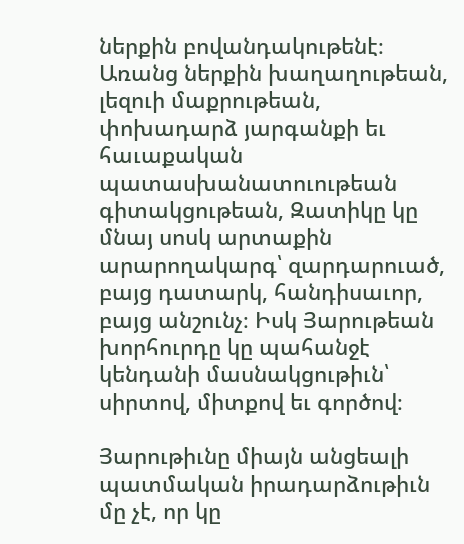ներքին բովանդակութենէ։ Առանց ներքին խաղաղութեան, լեզուի մաքրութեան, փոխադարձ յարգանքի եւ հաւաքական պատասխանատուութեան գիտակցութեան, Զատիկը կը մնայ սոսկ արտաքին արարողակարգ՝ զարդարուած, բայց դատարկ, հանդիսաւոր, բայց անշունչ։ Իսկ Յարութեան խորհուրդը կը պահանջէ կենդանի մասնակցութիւն՝ սիրտով, միտքով եւ գործով։

Յարութիւնը միայն անցեալի պատմական իրադարձութիւն մը չէ, որ կը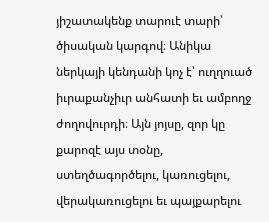յիշատակենք տարուէ տարի՝ ծիսական կարգով։ Անիկա ներկայի կենդանի կոչ է՝ ուղղուած իւրաքանչիւր անհատի եւ ամբողջ ժողովուրդի։ Այն յոյսը, զոր կը քարոզէ այս տօնը, ստեղծագործելու, կառուցելու, վերակառուցելու եւ պայքարելու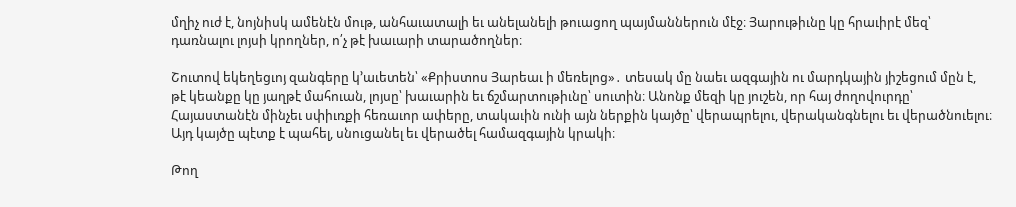մղիչ ուժ է, նոյնիսկ ամենէն մութ, անհաւատալի եւ անելանելի թուացող պայմաններուն մէջ։ Յարութիւնը կը հրաւիրէ մեզ՝ դառնալու լոյսի կրողներ, ո՛չ թէ խաւարի տարածողներ։

Շուտով եկեղեցւոյ զանգերը կ՚աւետեն՝ «Քրիստոս Յարեաւ ի մեռելոց»․ տեսակ մը նաեւ ազգային ու մարդկային յիշեցում մըն է, թէ կեանքը կը յաղթէ մահուան, լոյսը՝ խաւարին եւ ճշմարտութիւնը՝ սուտին։ Անոնք մեզի կը յուշեն, որ հայ ժողովուրդը՝ Հայաստանէն մինչեւ սփիւռքի հեռաւոր ափերը, տակաւին ունի այն ներքին կայծը՝ վերապրելու, վերականգնելու եւ վերածնուելու։ Այդ կայծը պէտք է պահել, սնուցանել եւ վերածել համազգային կրակի։

Թող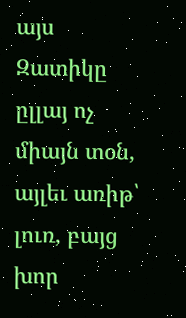այս Զատիկը ըլլայ ոչ միայն տօն, այլեւ առիթ՝ լուռ, բայց խոր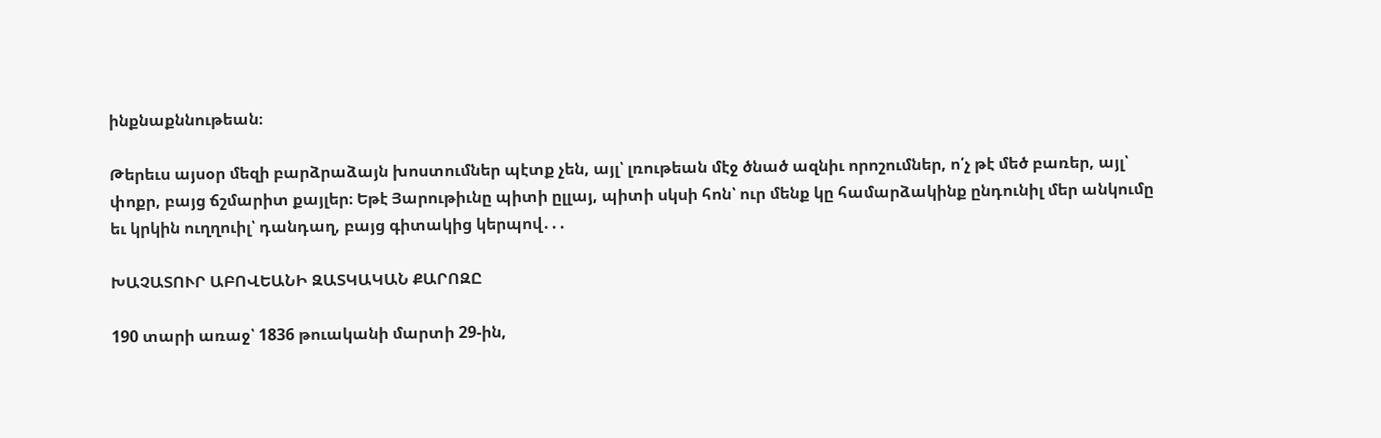ինքնաքննութեան։

Թերեւս այսօր մեզի բարձրաձայն խոստումներ պէտք չեն, այլ՝ լռութեան մէջ ծնած ազնիւ որոշումներ, ո՛չ թէ մեծ բառեր, այլ՝ փոքր, բայց ճշմարիտ քայլեր։ Եթէ Յարութիւնը պիտի ըլլայ, պիտի սկսի հոն՝ ուր մենք կը համարձակինք ընդունիլ մեր անկումը եւ կրկին ուղղուիլ՝ դանդաղ, բայց գիտակից կերպով․․․

ԽԱՉԱՏՈՒՐ ԱԲՈՎԵԱՆԻ ԶԱՏԿԱԿԱՆ ՔԱՐՈԶԸ

190 տարի առաջ՝ 1836 թուականի մարտի 29-ին,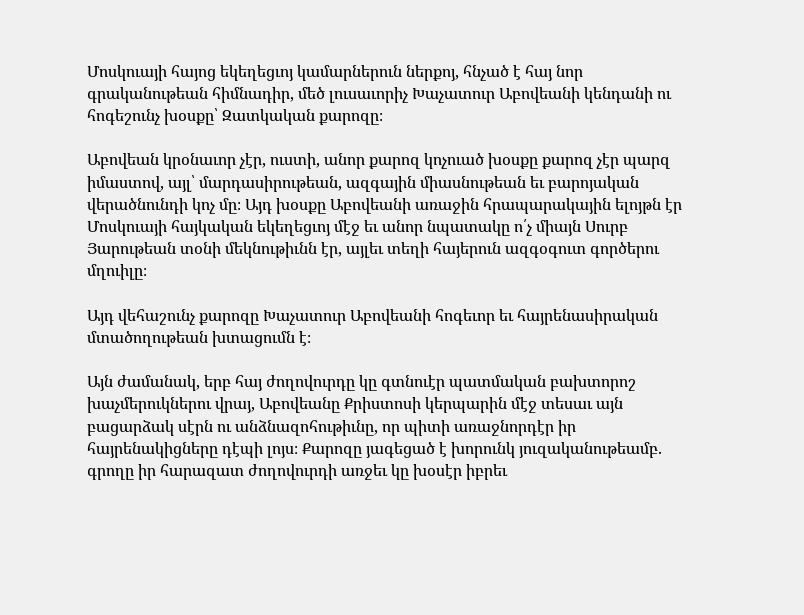Մոսկուայի հայոց եկեղեցւոյ կամարներուն ներքոյ, հնչած է հայ նոր գրականութեան հիմնադիր, մեծ լուսաւորիչ Խաչատուր Աբովեանի կենդանի ու հոգեշունչ խօսքը՝ Զատկական քարոզը։

Աբովեան կրօնաւոր չէր, ուստի, անոր քարոզ կոչուած խօսքը քարոզ չէր պարզ իմաստով, այլ՝ մարդասիրութեան, ազգային միասնութեան եւ բարոյական վերածնունդի կոչ մը։ Այդ խօսքը Աբովեանի առաջին հրապարակային ելոյթն էր Մոսկուայի հայկական եկեղեցւոյ մէջ եւ անոր նպատակը ո՛չ միայն Սուրբ Յարութեան տօնի մեկնութիւնն էր, այլեւ տեղի հայերուն ազգօգուտ գործերու մղուիլը։

Այդ վեհաշունչ քարոզը Խաչատուր Աբովեանի հոգեւոր եւ հայրենասիրական մտածողութեան խտացումն է։

Այն ժամանակ, երբ հայ ժողովուրդը կը գտնուէր պատմական բախտորոշ խաչմերուկներու վրայ, Աբովեանը Քրիստոսի կերպարին մէջ տեսաւ այն բացարձակ սէրն ու անձնազոհութիւնը, որ պիտի առաջնորդէր իր հայրենակիցները դէպի լոյս։ Քարոզը յագեցած է խորունկ յուզականութեամբ. գրողը իր հարազատ ժողովուրդի առջեւ կը խօսէր իբրեւ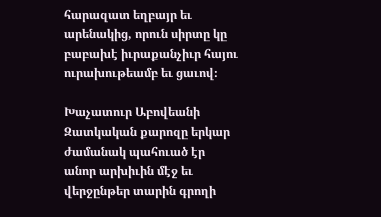հարազատ եղբայր եւ արենակից, որուն սիրտը կը բաբախէ իւրաքանչիւր հայու ուրախութեամբ եւ ցաւով։

Խաչատուր Աբովեանի Զատկական քարոզը երկար ժամանակ պահուած էր անոր արխիւին մէջ եւ վերջընթեր տարին գրողի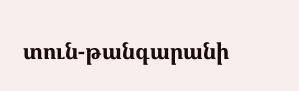տուն-թանգարանի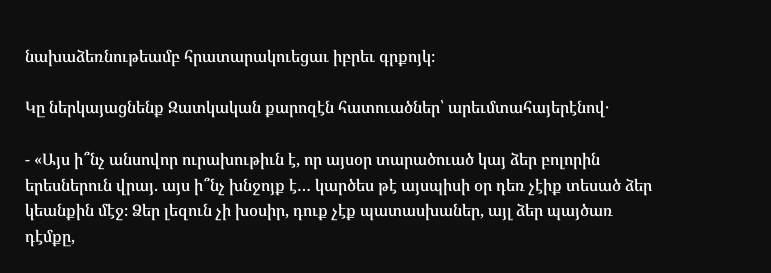նախաձեռնութեամբ հրատարակուեցաւ իբրեւ գրքոյկ։

Կը ներկայացնենք Զատկական քարոզէն հատուածներ՝ արեւմտահայերէնով․

- «Այս ի՞նչ անսովոր ուրախութիւն է, որ այսօր տարածուած կայ ձեր բոլորին երեսներուն վրայ. այս ի՞նչ խնջոյք է… կարծես թէ այսպիսի օր դեռ չէիք տեսած ձեր կեանքին մէջ։ Ձեր լեզուն չի խօսիր, դուք չէք պատասխաներ, այլ ձեր պայծառ դէմքը,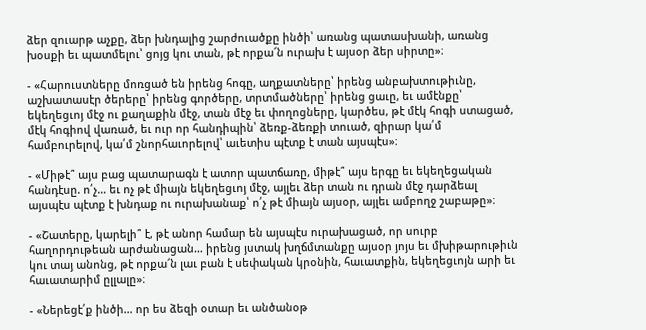ձեր զուարթ աչքը, ձեր խնդալից շարժուածքը ինծի՝ առանց պատասխանի, առանց խօսքի եւ պատմելու՝ ցոյց կու տան, թէ որքա՜ն ուրախ է այսօր ձեր սիրտը»։

- «Հարուստները մոռցած են իրենց հոգը, աղքատները՝ իրենց անբախտութիւնը, աշխատասէր ծերերը՝ իրենց գործերը, տրտմածները՝ իրենց ցաւը, եւ ամէնքը՝ եկեղեցւոյ մէջ ու քաղաքին մէջ, տան մէջ եւ փողոցները, կարծես, թէ մէկ հոգի ստացած, մէկ հոգիով վառած, եւ ուր որ հանդիպին՝ ձեռք-ձեռքի տուած, զիրար կա՛մ համբուրելով, կա՛մ շնորհաւորելով՝ աւետիս պէտք է տան այսպէս»։

- «Միթէ՞ այս բաց պատարագն է ատոր պատճառը, միթէ՞ այս երգը եւ եկեղեցական հանդէսը. ո՛չ… եւ ոչ թէ միայն եկեղեցւոյ մէջ, այլեւ ձեր տան ու դրան մէջ դարձեալ այսպէս պէտք է խնդաք ու ուրախանաք՝ ո՛չ թէ միայն այսօր, այլեւ ամբողջ շաբաթը»։

- «Շատերը, կարելի՞ է, թէ անոր համար են այսպէս ուրախացած, որ սուրբ հաղորդութեան արժանացան… իրենց յստակ խղճմտանքը այսօր յոյս եւ մխիթարութիւն կու տայ անոնց, թէ որքա՜ն լաւ բան է սեփական կրօնին, հաւատքին, եկեղեցւոյն արի եւ հաւատարիմ ըլլալը»։

- «Ներեցէ՛ք ինծի… որ ես ձեզի օտար եւ անծանօթ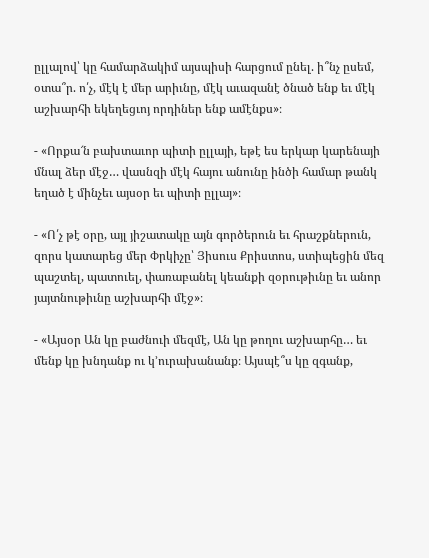ըլլալով՝ կը համարձակիմ այսպիսի հարցում ընել. ի՞նչ ըսեմ, օտա՞ր. ո՛չ, մէկ է մեր արիւնը, մէկ աւազանէ ծնած ենք եւ մէկ աշխարհի եկեղեցւոյ որդիներ ենք ամէնքս»։

- «Որքա՜ն բախտաւոր պիտի ըլլայի, եթէ ես երկար կարենայի մնալ ձեր մէջ… վասնզի մէկ հայու անունը ինծի համար թանկ եղած է մինչեւ այսօր եւ պիտի ըլլայ»։

- «Ո՛չ թէ օրը, այլ յիշատակը այն գործերուն եւ հրաշքներուն, զորս կատարեց մեր Փրկիչը՝ Յիսուս Քրիստոս, ստիպեցին մեզ պաշտել, պատուել, փառաբանել կեանքի զօրութիւնը եւ անոր յայտնութիւնը աշխարհի մէջ»։

- «Այսօր Ան կը բաժնուի մեզմէ, Ան կը թողու աշխարհը… եւ մենք կը խնդանք ու կ՚ուրախանանք։ Այսպէ՞ս կը զգանք,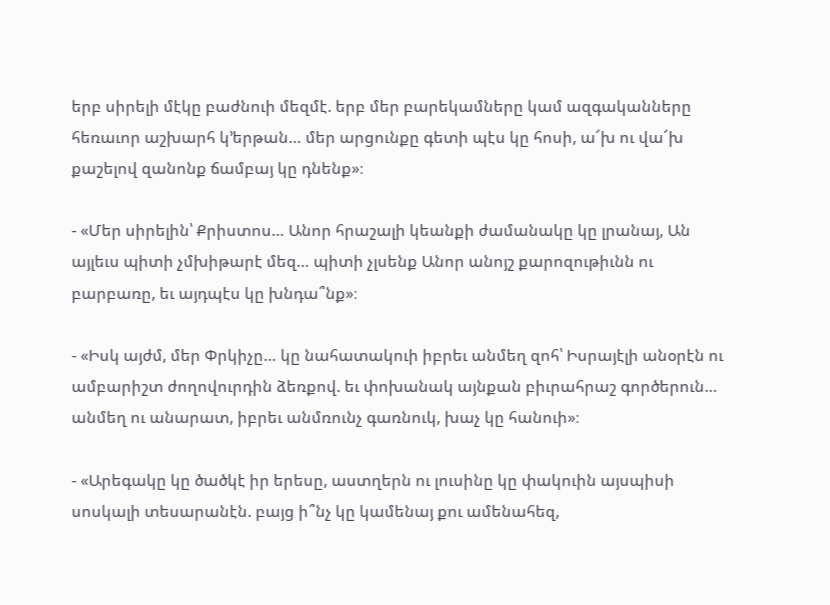երբ սիրելի մէկը բաժնուի մեզմէ. երբ մեր բարեկամները կամ ազգականները հեռաւոր աշխարհ կ՚երթան… մեր արցունքը գետի պէս կը հոսի, ա՜խ ու վա՜խ քաշելով զանոնք ճամբայ կը դնենք»։

- «Մեր սիրելին՝ Քրիստոս… Անոր հրաշալի կեանքի ժամանակը կը լրանայ, Ան այլեւս պիտի չմխիթարէ մեզ… պիտի չլսենք Անոր անոյշ քարոզութիւնն ու բարբառը, եւ այդպէս կը խնդա՞նք»։

- «Իսկ այժմ, մեր Փրկիչը… կը նահատակուի իբրեւ անմեղ զոհ՝ Իսրայէլի անօրէն ու ամբարիշտ ժողովուրդին ձեռքով. եւ փոխանակ այնքան բիւրահրաշ գործերուն… անմեղ ու անարատ, իբրեւ անմռունչ գառնուկ, խաչ կը հանուի»։

- «Արեգակը կը ծածկէ իր երեսը, աստղերն ու լուսինը կը փակուին այսպիսի սոսկալի տեսարանէն. բայց ի՞նչ կը կամենայ քու ամենահեզ,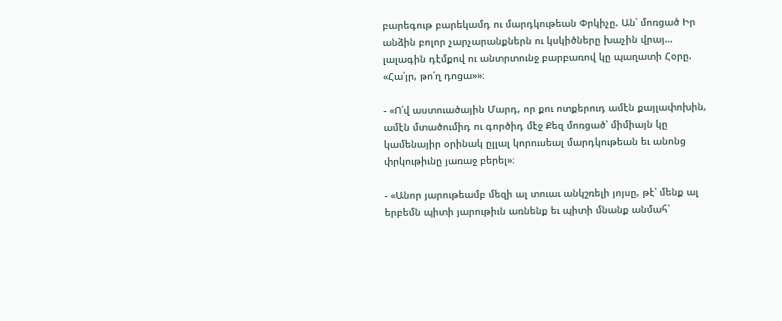բարեգութ բարեկամդ ու մարդկութեան Փրկիչը. Ան՝ մոռցած Իր անձին բոլոր չարչարանքներն ու կսկիծները խաչին վրայ… լալագին դէմքով ու անտրտունջ բարբառով կը պաղատի Հօրը. «Հա՛յր, թո՛ղ դոցա»»։

- «Ո՛վ աստուածային Մարդ, որ քու ոտքերուդ ամէն քայլափոխին, ամէն մտածումիդ ու գործիդ մէջ Քեզ մոռցած՝ միմիայն կը կամենայիր օրինակ ըլլալ կորուսեալ մարդկութեան եւ անոնց փրկութիւնը յառաջ բերել»։

- «Անոր յարութեամբ մեզի ալ տուաւ անկշռելի յոյսը, թէ՝ մենք ալ երբեմն պիտի յարութիւն առնենք եւ պիտի մնանք անմահ՝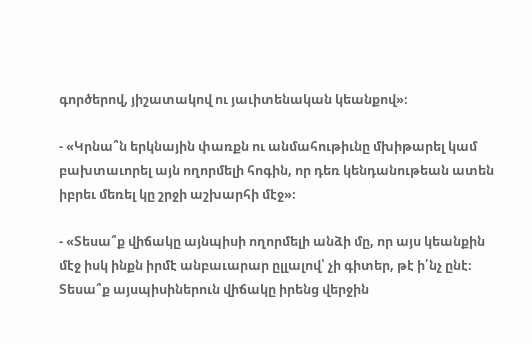գործերով, յիշատակով ու յաւիտենական կեանքով»։

- «Կրնա՞ն երկնային փառքն ու անմահութիւնը մխիթարել կամ բախտաւորել այն ողորմելի հոգին, որ դեռ կենդանութեան ատեն իբրեւ մեռել կը շրջի աշխարհի մէջ»։

- «Տեսա՞ք վիճակը այնպիսի ողորմելի անձի մը, որ այս կեանքին մէջ իսկ ինքն իրմէ անբաւարար ըլլալով՝ չի գիտեր, թէ ի՛նչ ընէ։ Տեսա՞ք այսպիսիներուն վիճակը իրենց վերջին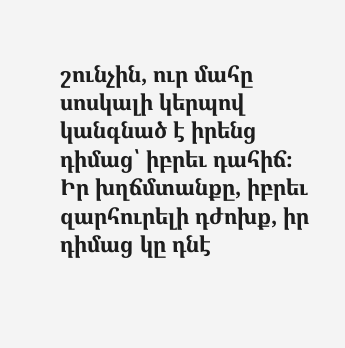շունչին, ուր մահը սոսկալի կերպով կանգնած է իրենց դիմաց՝ իբրեւ դահիճ։ Իր խղճմտանքը, իբրեւ զարհուրելի դժոխք, իր դիմաց կը դնէ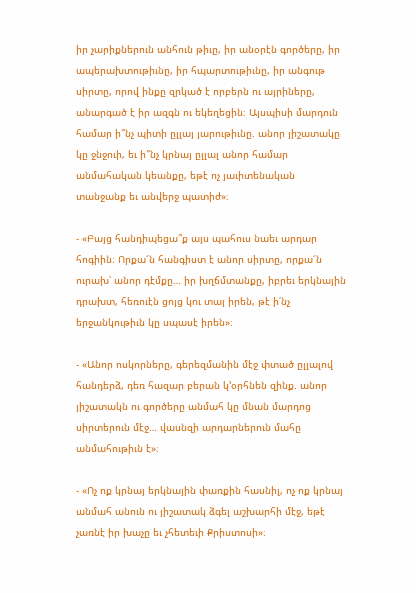իր չարիքներուն անհուն թիւը, իր անօրէն գործերը, իր ապերախտութիւնը, իր հպարտութիւնը, իր անգութ սիրտը, որով ինքը զրկած է որբերն ու այրիները, անարգած է իր ազգն ու եկեղեցին։ Այսպիսի մարդուն համար ի՞նչ պիտի ըլլայ յարութիւնը. անոր յիշատակը կը ջնջուի, եւ ի՞նչ կրնայ ըլլալ անոր համար անմահական կեանքը, եթէ ոչ յաւիտենական տանջանք եւ անվերջ պատիժ»։

- «Բայց հանդիպեցա՞ք այս պահուս նաեւ արդար հոգիին։ Որքա՜ն հանգիստ է անոր սիրտը, որքա՜ն ուրախ՝ անոր դէմքը… իր խղճմտանքը, իբրեւ երկնային դրախտ, հեռուէն ցոյց կու տայ իրեն, թէ ի՛նչ երջանկութիւն կը սպասէ իրեն»։

- «Անոր ոսկորները, գերեզմանին մէջ փտած ըլլալով հանդերձ, դեռ հազար բերան կ՚օրհնեն զինք. անոր յիշատակն ու գործերը անմահ կը մնան մարդոց սիրտերուն մէջ… վասնզի արդարներուն մահը անմահութիւն է»։

- «Ոչ ոք կրնայ երկնային փառքին հասնիլ, ոչ ոք կրնայ անմահ անուն ու յիշատակ ձգել աշխարհի մէջ, եթէ չառնէ իր խաչը եւ չհետեւի Քրիստոսի»։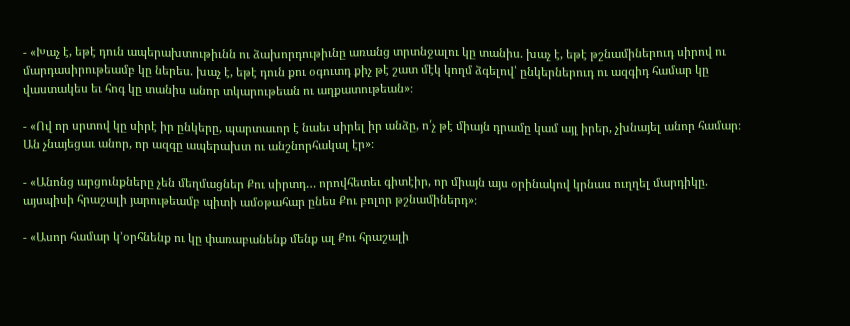- «Խաչ է, եթէ դուն ապերախտութիւնն ու ձախորդութիւնը առանց տրտնջալու կը տանիս. խաչ է, եթէ թշնամիներուդ սիրով ու մարդասիրութեամբ կը ներես. խաչ է, եթէ դուն քու օգուտդ քիչ թէ շատ մէկ կողմ ձգելով՝ ընկերներուդ ու ազգիդ համար կը վաստակես եւ հոգ կը տանիս անոր տկարութեան ու աղքատութեան»։

- «Ով որ սրտով կը սիրէ իր ընկերը, պարտաւոր է նաեւ սիրել իր անձը, ո՛չ թէ միայն դրամը կամ այլ իրեր, չխնայել անոր համար։ Ան չնայեցաւ անոր, որ ազգը ապերախտ ու անշնորհակալ էր»։

- «Անոնց արցունքները չեն մեղմացներ Քու սիրտդ… որովհետեւ գիտէիր, որ միայն այս օրինակով կրնաս ուղղել մարդիկը. այսպիսի հրաշալի յարութեամբ պիտի ամօթահար ընես Քու բոլոր թշնամիներդ»։

- «Ասոր համար կ՚օրհնենք ու կը փառաբանենք մենք ալ Քու հրաշալի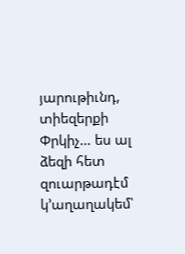յարութիւնդ, տիեզերքի Փրկիչ… ես ալ ձեզի հետ զուարթադէմ կ՚աղաղակեմ՝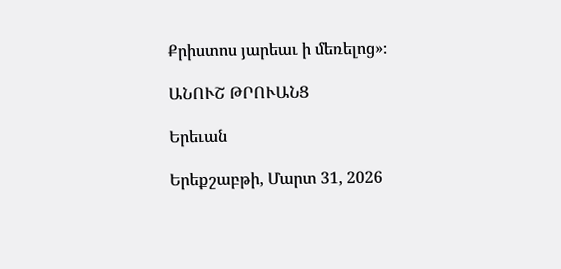Քրիստոս յարեաւ ի մեռելոց»։

ԱՆՈՒՇ ԹՐՈՒԱՆՑ

Երեւան

Երեքշաբթի, Մարտ 31, 2026